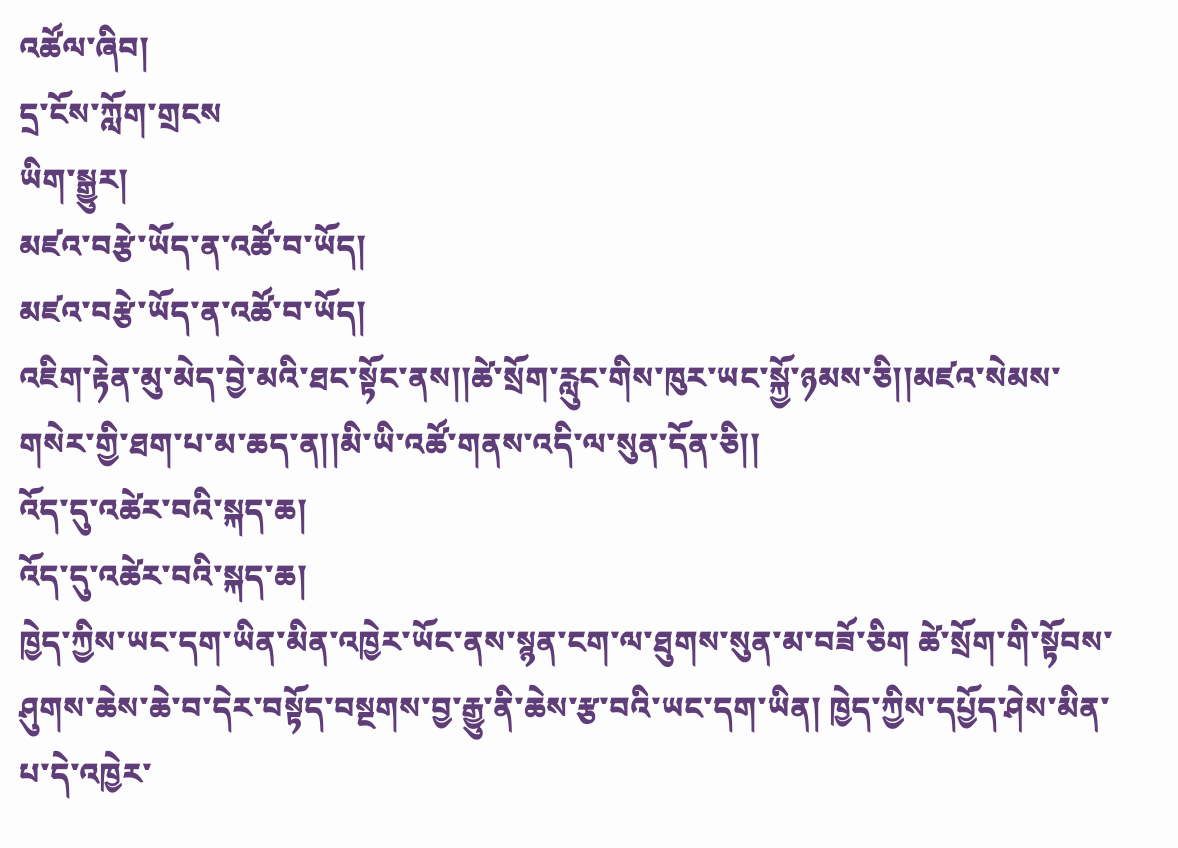འཚོལ་ཞིབ།
དྲ་ངོས་ཀློག་གྲངས
ཡིག་སྒྱུར།
མཛའ་བརྩེ་ཡོད་ན་འཚོ་བ་ཡོད།
མཛའ་བརྩེ་ཡོད་ན་འཚོ་བ་ཡོད།
འཇིག་རྟེན་མུ་མེད་བྱེ་མའི་ཐང་སྟོང་ནས།།ཚེ་སྲོག་རླུང་གིས་ཁུར་ཡང་སྐྱོ་ཉམས་ཅི།།མཛའ་སེམས་གསེར་གྱི་ཐག་པ་མ་ཆད་ན།།མི་ཡི་འཚོ་གནས་འདི་ལ་སུན་དོན་ཅི།།
འོད་དུ་འཚེར་བའི་སྐད་ཆ།
འོད་དུ་འཚེར་བའི་སྐད་ཆ།
ཁྱེད་ཀྱིས་ཡང་དག་ཡིན་མིན་འཁྱེར་ཡོང་ནས་སྙན་ངག་ལ་ཐུགས་སུན་མ་བཟོ་ཅིག ཚེ་སྲོག་གི་སྟོབས་ཤུགས་ཆེས་ཆེ་བ་དེར་བསྟོད་བསྔགས་བྱ་རྒྱུ་ནི་ཆེས་རྩ་བའི་ཡང་དག་ཡིན། ཁྱེད་ཀྱིས་དཔྱོད་ཤེས་མིན་པ་དེ་འཁྱེར་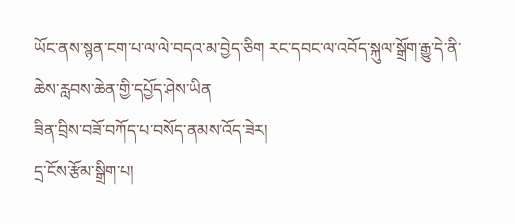ཡོང་ནས་སྙན་ངག་པ་ལ་ལེ་བདའ་མ་བྱེད་ཅིག རང་དབང་ལ་འབོད་སྐུལ་སྒྲོག་རྒྱུ་དེ་ནི་ཆེས་རླབས་ཆེན་གྱི་དཔྱོད་ཤེས་ཡིན
ཟིན་བྲིས་བཟོ་བཀོད་པ་བསོད་ནམས་འོད་ཟེར།
དྲ་ངོས་རྩོམ་སྒྲིག་པ།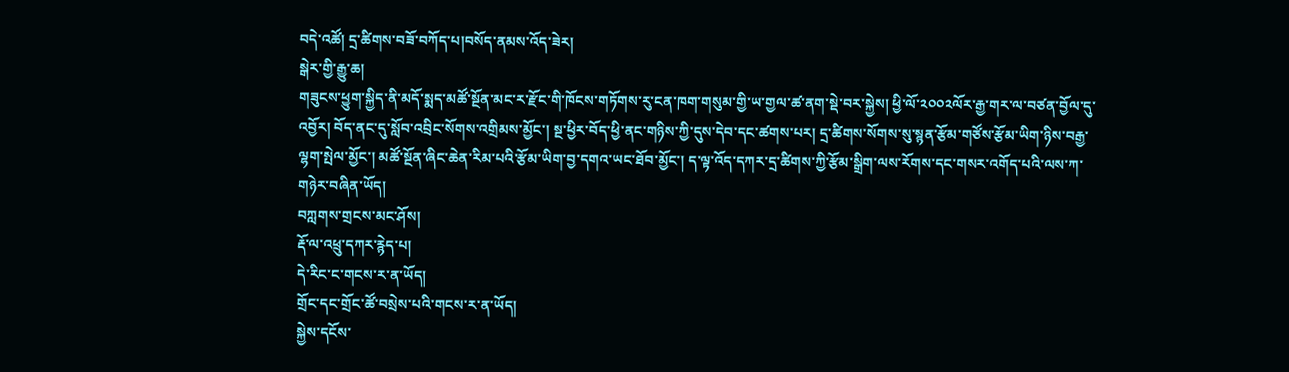བདེ་འཚོ། དྲ་ཚིགས་བཟོ་བཀོད་པ།བསོད་ནམས་འོད་ཟེར།
སྒེར་གྱི་རྒྱུ་ཆ།
གཟུངས་ཕྱུག་སྐྱིད་ནི་མདོ་སྨད་མཚོ་སྔོན་མང་ར་རྫོང་གི་ཁོངས་གཏོགས་རུ་ངན་ཁག་གསུམ་གྱི་ཡ་གྱལ་ཚ་ནག་སྡེ་བར་སྐྱེས། ཕྱི་ལོ་༢༠༠༢ལོར་རྒྱ་གར་ལ་བཙན་བྱོལ་དུ་འབྱོར། བོད་ནང་དུ་སློབ་འབྲིང་སོགས་འགྲིམས་མྱོང་། སྔ་ཕྱིར་བོད་ཕྱི་ནང་གཉིས་ཀྱི་དུས་དེབ་དང་ཚགས་པར། དྲ་ཚིགས་སོགས་སུ་སྙན་རྩོམ་གཙོས་རྩོམ་ཡིག་ཉིས་བརྒྱ་ལྷག་སྤེལ་མྱོང་། མཚོ་སྔོན་ཞིང་ཆེན་རིམ་པའི་རྩོམ་ཡིག་བྱ་དགའ་ཡང་ཐོབ་མྱོང་། ད་ལྟ་འོད་དཀར་དྲ་ཚིགས་ཀྱི་རྩོམ་སྒྲིག་ལས་རོགས་དང་གསར་འགོད་པའི་ལས་ཀ་གཉེར་བཞིན་ཡོད།
བཀླགས་གྲངས་མང་ཤོས།
རྡོ་ལ་འཕྲུ་དཀར་རྙེད་པ།
དེ་རིང་ང་གངས་ར་ན་ཡོད།
གྲོང་དང་གྲོང་ཚོ་བསྲེས་པའི་གངས་ར་ན་ཡོད།
སྐྱེས་དངོས་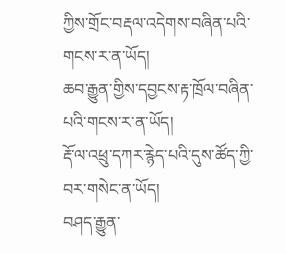ཀྱིས་གྲོང་བརྡལ་འདེགས་བཞིན་པའི་གངས་ར་ན་ཡོད།
ཆབ་རྒྱུན་གྱིས་དབྱངས་རྟ་ཁྲོལ་བཞིན་པའི་གངས་ར་ན་ཡོད།
རྡོ་ལ་འཕྲུ་དཀར་རྙེད་པའི་དུས་ཚོད་ཀྱི་བར་གསེང་ན་ཡོད།
བཤད་རྒྱུན་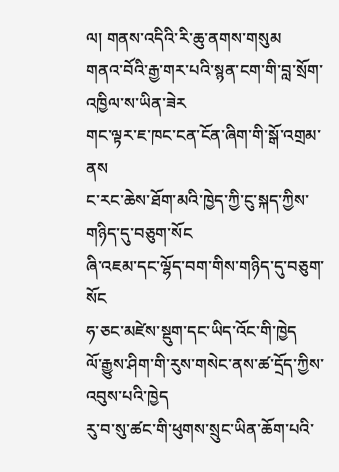ལ། གནས་འདིའི་རི་ཆུ་ནགས་གསུམ
གནའ་བོའི་རྒྱ་གར་པའི་སྙན་ངག་གི་བླ་སྲོག་འཁྱིལ་ས་ཡིན་ཟེར
གང་ལྟར་ཇ་ཁང་ངན་ངོན་ཞིག་གི་སྒོ་འགྲམ་ནས
ང་རང་ཆེས་ཐོག་མའི་ཁྱེད་ཀྱི་ངུ་སྐད་ཀྱིས་གཉིད་དུ་བཅུག་སོང
ཞི་འཇམ་དང་ལྷོད་བག་གིས་གཉིད་དུ་བཅུག་སོང
ཧ་ཅང་མཛེས་སྡུག་དང་ཡིད་འོང་གི་ཁྱེད
ལོ་རྒྱུས་ཤིག་གི་རུས་གསེང་ནས་ཚ་དྲོད་ཀྱིས་འབུས་པའི་ཁྱེད
རུ་བ་སུ་ཚང་གི་ཕུགས་སྲུང་ཡིན་ཆོག་པའི་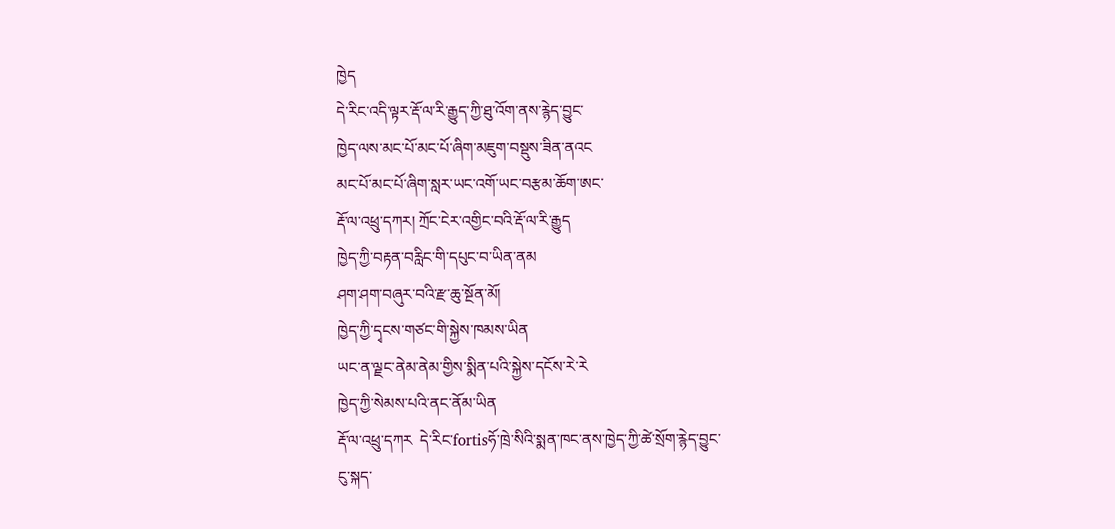ཁྱེད
དེ་རིང་འདི་ལྟར་རྡོ་ལ་རི་རྒྱུད་ཀྱི་ཐུ་འོག་ནས་རྙེད་བྱུང་
ཁྱེད་ལས་མང་པོ་མང་པོ་ཞིག་མཇུག་བསྡུས་ཟིན་ནའང
མང་པོ་མང་པོ་ཞིག་སླར་ཡང་འགོ་ཡང་བརྩམ་ཆོག་ཨང་
རྡོ་ལ་འཕྲུ་དཀར། ཀྲོང་ངེར་འགྱིང་བའི་རྡོ་ལ་རི་རྒྱུད
ཁྱེད་ཀྱི་བརྟན་བརླིང་གི་དཔུང་བ་ཡིན་ནམ
ཤག་ཤག་བཞུར་བའི་རྫ་ཆུ་སྔོན་མོ།
ཁྱེད་ཀྱི་དྭངས་གཙང་གི་སྐྱེས་ཁམས་ཡིན
ཡང་ན་ལྗང་ནེམ་ནེམ་གྱིས་སྨིན་པའི་སྐྱེས་དངོས་རེ་རེ
ཁྱེད་ཀྱི་སེམས་པའི་ནང་ནོམ་ཡིན
རྡོ་ལ་འཕྲུ་དཀར  དེ་རིང་fortisཧོ་ཁྲེ་སིའི་སྨན་ཁང་ནས་ཁྱེད་ཀྱི་ཚེ་སྲོག་རྙེད་བྱུང་
ངུ་སྐད་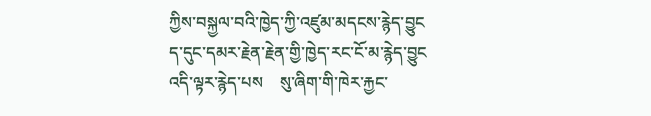ཀྱིས་བསྐྱལ་བའི་ཁྱེད་ཀྱི་འཛུམ་མདངས་རྙེད་བྱུང
ད་དུང་དམར་རྗེན་རྗེན་གྱི་ཁྱེད་རང་ངོ་མ་རྙེད་བྱུང
འདི་ལྟར་རྙེད་པས    སུ་ཞིག་གི་ཁེར་རྐྱང་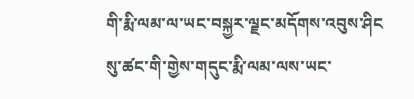གི་རྨི་ལམ་ལ་ཡང་བསྐྱར་ལྗང་མདོགས་འབུས་ཤིང
སུ་ཚང་གི་གྱེས་གདུང་རྨི་ལམ་ལས་ཡང་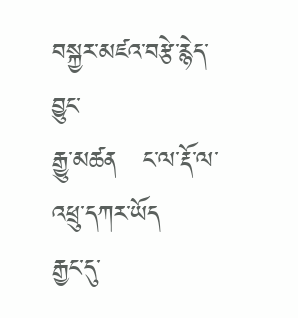བསྐྱར་མཛའ་བརྩེ་རྙེད་བྱུང་
རྒྱུ་མཚན   ང་ལ་རྡོ་ལ་འཕྲུ་དཀར་ཡོད
རྒྱང་དུ་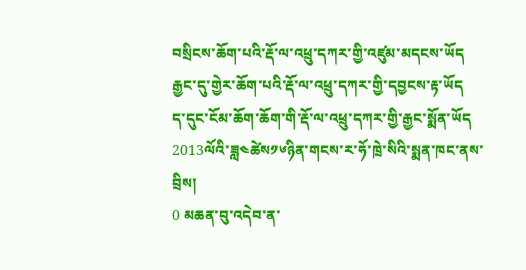བསྲིངས་ཆོག་པའི་རྡོ་ལ་འཕྲུ་དཀར་གྱི་འཛུམ་མདངས་ཡོད
རྒྱང་དུ་གྱེར་ཆོག་པའི་རྡོ་ལ་འཕྲུ་དཀར་གྱི་དབྱངས་རྟ་ཡོད
ད་དུང་ངོམ་ཆོག་ཆོག་གི་རྡོ་ལ་འཕྲུ་དཀར་གྱི་རྒྱང་སྨོན་ཡོད
2013ལོའི་ཟླ༤ཚེས༡༦ཉིན་གངས་ར་ཧོ་ཁྲེ་སིའི་སྨན་ཁང་ནས་བྲིས།
0 མཆན་བུ་འདེབ་ན་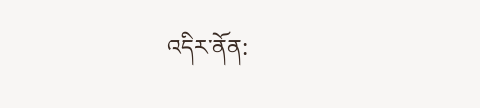འདིར་ནོན: